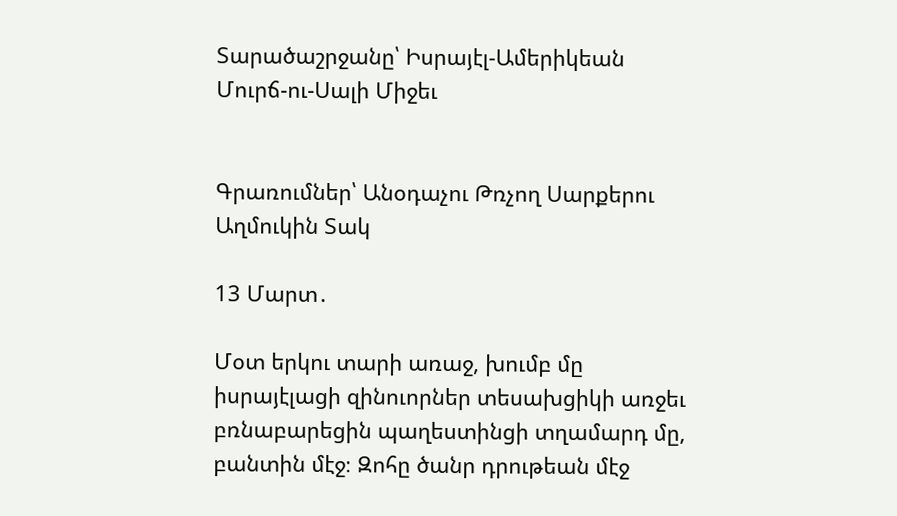Տարածաշրջանը՝ Իսրայէլ-Ամերիկեան Մուրճ-ու-Սալի Միջեւ


Գրառումներ՝ Անօդաչու Թռչող Սարքերու Աղմուկին Տակ

13 Մարտ․

Մօտ երկու տարի առաջ, խումբ մը իսրայէլացի զինուորներ տեսախցիկի առջեւ բռնաբարեցին պաղեստինցի տղամարդ մը, բանտին մէջ։ Զոհը ծանր դրութեան մէջ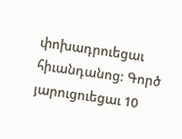փոխադրուեցաւ հիւանդանոց: Գործ յարուցուեցաւ 10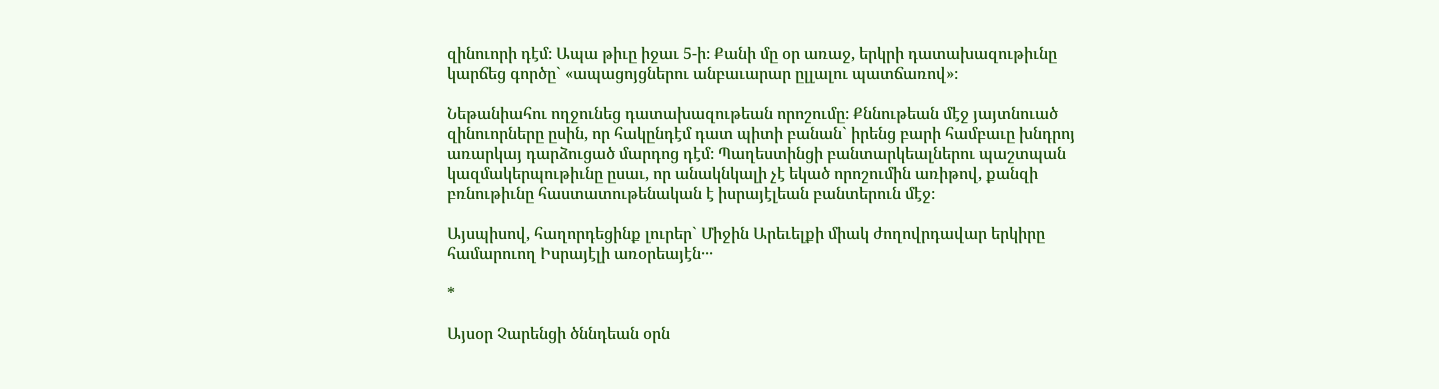զինուորի դէմ։ Ապա թիւը իջաւ 5-ի։ Քանի մը օր առաջ, երկրի դատախազութիւնը կարճեց գործը` «ապացոյցներու անբաւարար ըլլալու պատճառով»։

Նեթանիահու ողջունեց դատախազութեան որոշումը։ Քննութեան մէջ յայտնուած զինուորները ըսին, որ հակընդէմ դատ պիտի բանան` իրենց բարի համբաւը խնդրոյ առարկայ դարձուցած մարդոց դէմ։ Պաղեստինցի բանտարկեալներու պաշտպան կազմակերպութիւնը ըսաւ, որ անակնկալի չէ եկած որոշումին առիթով, քանզի բռնութիւնը հաստատութենական է իսրայէլեան բանտերուն մէջ։

Այսպիսով, հաղորդեցինք լուրեր` Միջին Արեւելքի միակ ժողովրդավար երկիրը համարուող Իսրայէլի առօրեայէն․․․

*

Այսօր Չարենցի ծննդեան օրն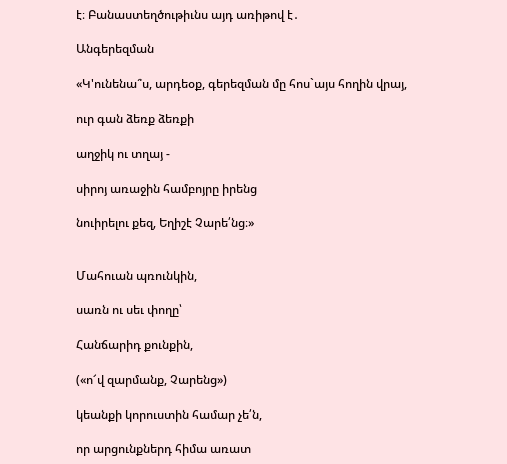է։ Բանաստեղծութիւնս այդ առիթով է․

Անգերեզման

«Կ'ունենա՞ս, արդեօք, գերեզման մը հոս`այս հողին վրայ,

ուր գան ձեռք ձեռքի

աղջիկ ու տղայ -

սիրոյ առաջին համբոյրը իրենց

նուիրելու քեզ, Եղիշէ Չարե՛նց։»


Մահուան պռունկին,

սառն ու սեւ փողը՝

Հանճարիդ քունքին,

(«ո՜վ զարմանք, Չարենց»)

կեանքի կորուստին համար չե՛ն,

որ արցունքներդ հիմա առատ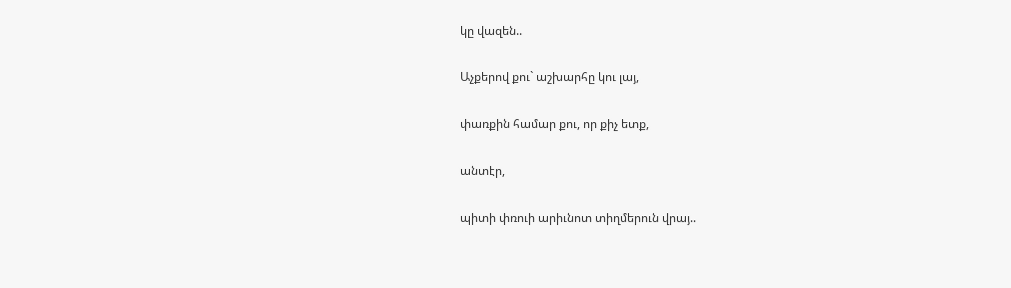կը վազեն..

Աչքերով քու` աշխարհը կու լայ,

փառքին համար քու, որ քիչ ետք,

անտէր,

պիտի փռուի արիւնոտ տիղմերուն վրայ..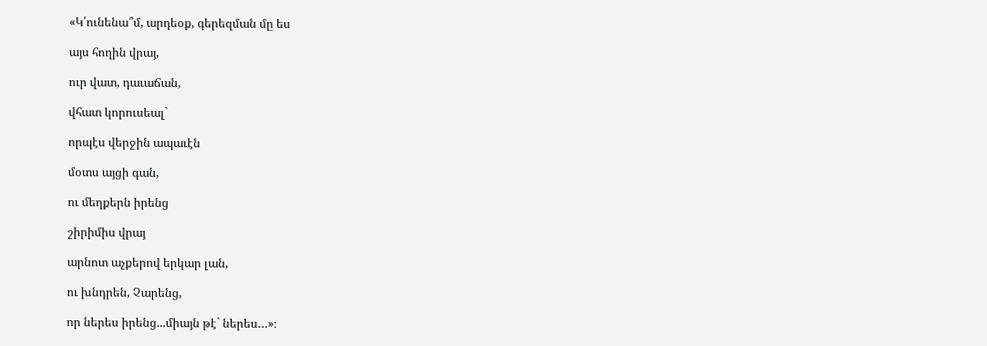«Կ՛ունենա՞մ, արդեօք, գերեզման մը ես

այս հողին վրայ,

ուր վատ, դաւաճան,

վհատ կորուսեալ`

որպէս վերջին ապաւէն

մօտս այցի գան,

ու մեղքերն իրենց

շիրիմիս վրայ

արնոտ աչքերով երկար լան,

ու խնդրեն, Չարենց,

որ ներես իրենց...միայն թէ` ներես…»։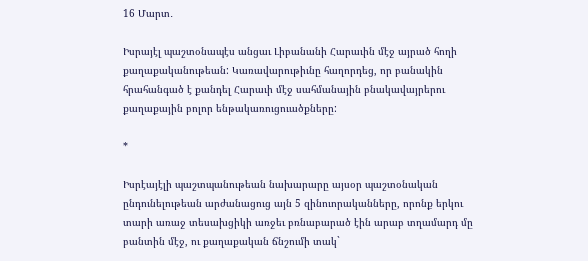16 Մարտ․

Իսրայէլ պաշտօնապէս անցաւ Լիբանանի Հարաւին մէջ այրած հողի քաղաքականութեան: Կառավարութիւնը հաղորդեց, որ բանակին հրահանգած է քանդել Հարաւի մէջ սահմանային բնակավայրերու քաղաքային բոլոր ենթակառուցուածքները:

*

Իսրէայէլի պաշտպանութեան նախարարը այսօր պաշտօնական ընդունելութեան արժանացուց այն 5 զինուորականները, որոնք երկու տարի առաջ տեսախցիկի առջեւ բռնաբարած էին արաբ տղամարդ մը բանտին մէջ, ու քաղաքական ճնշումի տակ`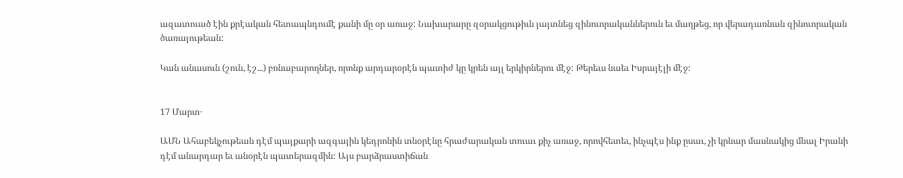ազատուած էին քրէական հետապնդումէ քանի մը օր առաջ: Նախարարը զօրակցութիւն յայտնեց զինուորականներուն եւ մաղթեց, որ վերադառնան զինուորական ծառայութեան:

Կան անասուն (շուն, էշ...) բռնաբարողներ, որոնք արդարօրէն պատիժ կը կրեն այլ երկիրներու մէջ: Թերեւս նաեւ Իսրայէլի մէջ:


17 Մարտ․

ԱՄՆ Ահաբեկչութեան դէմ պայքարի ազգային կեդրոնին տնօրէնը հրաժարական տուաւ քիչ առաջ, որովհետեւ, ինչպէս ինք ըսաւ, չի կրնար մասնակից մնալ Իրանի դէմ անարդար եւ անօրէն պատերազմին: Այս բարձրաստիճան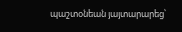պաշտօնեան յայտարարեց՝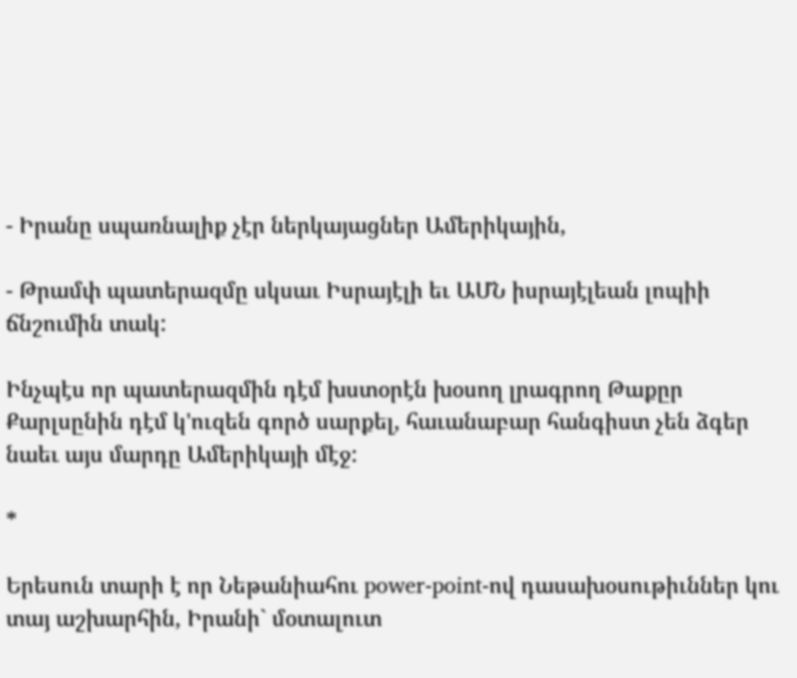- Իրանը սպառնալիք չէր ներկայացներ Ամերիկային,

- Թրամփ պատերազմը սկսաւ Իսրայէլի եւ ԱՄՆ իսրայէլեան լոպիի ճնշումին տակ:

Ինչպէս որ պատերազմին դէմ խստօրէն խօսող լրագրող Թաքըր Քարլսընին դէմ կ'ուզեն գործ սարքել, հաւանաբար հանգիստ չեն ձգեր նաեւ այս մարդը Ամերիկայի մէջ:

*

Երեսուն տարի է որ Նեթանիահու power-point-ով դասախօսութիւններ կու տայ աշխարհին, Իրանի` մօտալուտ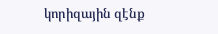կորիզային զէնք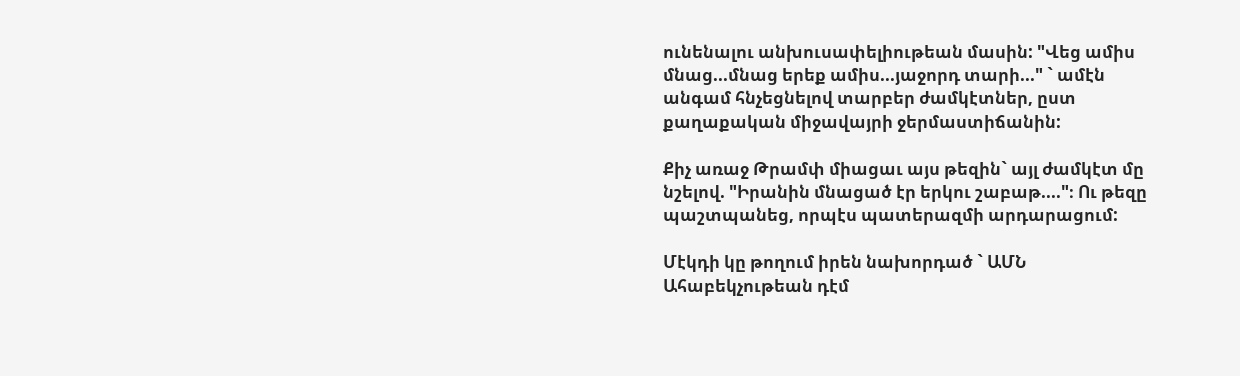ունենալու անխուսափելիութեան մասին: "Վեց ամիս մնաց...մնաց երեք ամիս...յաջորդ տարի..." ` ամէն անգամ հնչեցնելով տարբեր ժամկէտներ, ըստ քաղաքական միջավայրի ջերմաստիճանին:

Քիչ առաջ Թրամփ միացաւ այս թեզին` այլ ժամկէտ մը նշելով. "Իրանին մնացած էր երկու շաբաթ...."։ Ու թեզը պաշտպանեց, որպէս պատերազմի արդարացում:

Մէկդի կը թողում իրեն նախորդած ` ԱՄՆ Ահաբեկչութեան դէմ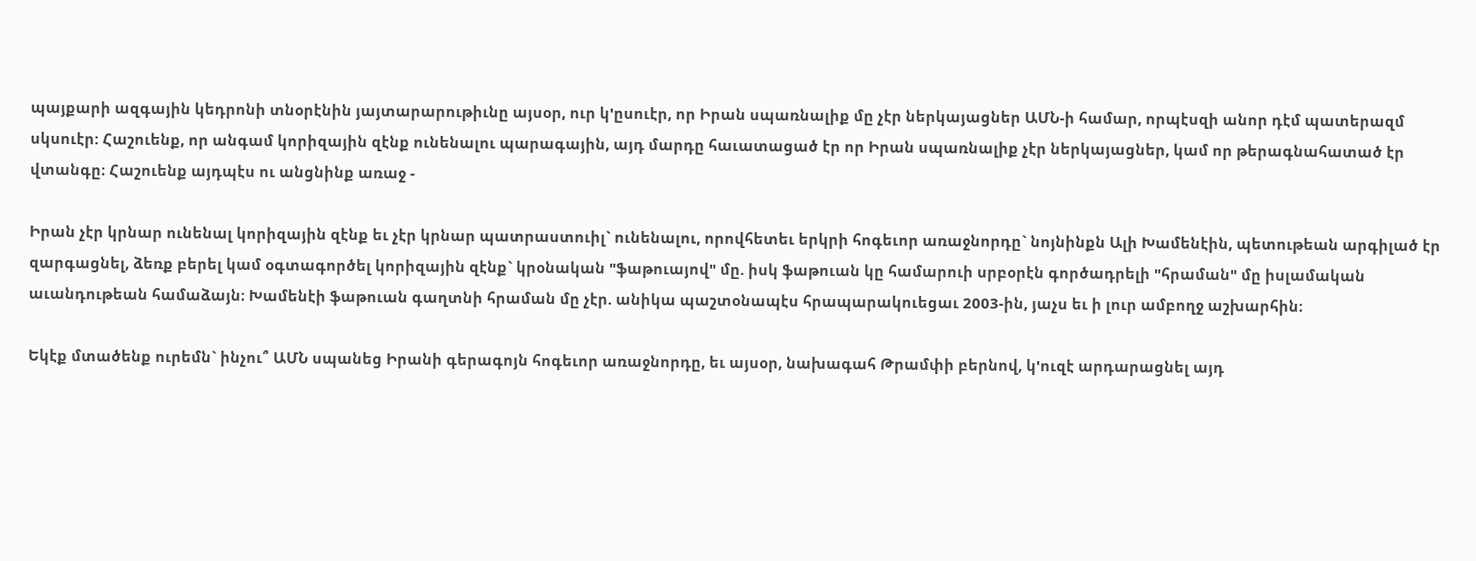պայքարի ազգային կեդրոնի տնօրէնին յայտարարութիւնը այսօր, ուր կ'ըսուէր, որ Իրան սպառնալիք մը չէր ներկայացներ ԱՄՆ-ի համար, որպէսզի անոր դէմ պատերազմ սկսուէր: Հաշուենք, որ անգամ կորիզային զէնք ունենալու պարագային, այդ մարդը հաւատացած էր որ Իրան սպառնալիք չէր ներկայացներ, կամ որ թերագնահատած էր վտանգը։ Հաշուենք այդպէս ու անցնինք առաջ -

Իրան չէր կրնար ունենալ կորիզային զէնք եւ չէր կրնար պատրաստուիլ` ունենալու, որովհետեւ երկրի հոգեւոր առաջնորդը` նոյնինքն Ալի Խամենէին, պետութեան արգիլած էր զարգացնել, ձեռք բերել կամ օգտագործել կորիզային զէնք` կրօնական "ֆաթուայով" մը. իսկ ֆաթուան կը համարուի սրբօրէն գործադրելի "հրաման" մը իսլամական աւանդութեան համաձայն։ Խամենէի ֆաթուան գաղտնի հրաման մը չէր. անիկա պաշտօնապէս հրապարակուեցաւ 2003-ին, յաչս եւ ի լուր ամբողջ աշխարհին։

Եկէք մտածենք ուրեմն` ինչու՞ ԱՄՆ սպանեց Իրանի գերագոյն հոգեւոր առաջնորդը, եւ այսօր, նախագահ Թրամփի բերնով, կ'ուզէ արդարացնել այդ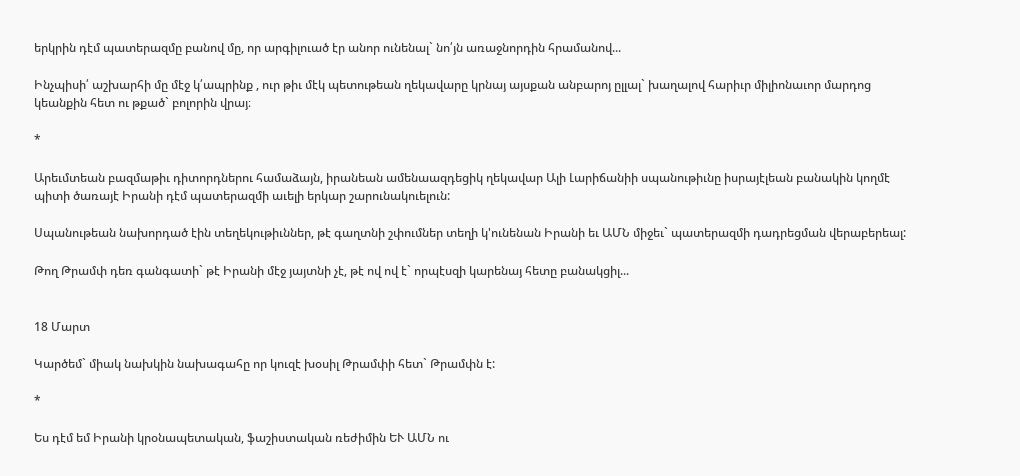երկրին դէմ պատերազմը բանով մը, որ արգիլուած էր անոր ունենալ` նո՛յն առաջնորդին հրամանով...

Ինչպիսի՛ աշխարհի մը մէջ կ՛ապրինք , ուր թիւ մէկ պետութեան ղեկավարը կրնայ այսքան անբարոյ ըլլալ` խաղալով հարիւր միլիոնաւոր մարդոց կեանքին հետ ու թքած` բոլորին վրայ։

*

Արեւմտեան բազմաթիւ դիտորդներու համաձայն, իրանեան ամենաազդեցիկ ղեկավար Ալի Լարիճանիի սպանութիւնը իսրայէլեան բանակին կողմէ պիտի ծառայէ Իրանի դէմ պատերազմի աւելի երկար շարունակուելուն:

Սպանութեան նախորդած էին տեղեկութիւններ, թէ գաղտնի շփումներ տեղի կ'ունենան Իրանի եւ ԱՄՆ միջեւ` պատերազմի դադրեցման վերաբերեալ:

Թող Թրամփ դեռ գանգատի` թէ Իրանի մէջ յայտնի չէ, թէ ով ով է` որպէսզի կարենայ հետը բանակցիլ...


18 Մարտ

Կարծեմ` միակ նախկին նախագահը որ կուզէ խօսիլ Թրամփի հետ` Թրամփն է:

*

Ես դէմ եմ Իրանի կրօնապետական, ֆաշիստական ռեժիմին ԵՒ ԱՄՆ ու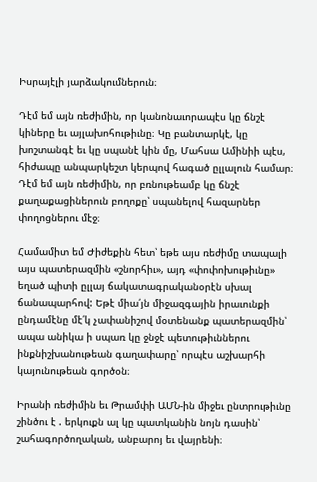Իսրայէլի յարձակումներուն։

Դէմ եմ այն ռեժիմին, որ կանոնաւորապէս կը ճնշէ կիները եւ այլախոհութիւնը։ Կը բանտարկէ, կը խոշտանգէ եւ կը սպանէ կին մը, Մահսա Ամինիի պէս, հիժապը անպարկեշտ կերպով հագած ըլլալուն համար։ Դէմ եմ այն ռեժիմին, որ բռնութեամբ կը ճնշէ քաղաքացիներուն բողոքը՝ սպանելով հազարներ փողոցներու մէջ։

Համամիտ եմ Ժիժեքին հետ՝ եթե այս ռեժիմը տապալի այս պատերազմին «շնորհիւ», այդ «փոփոխութիւնը» եղած պիտի ըլլայ ճակատագրականօրէն սխալ ճանապարհով: Եթէ միա՛յն միջազգային իրաւունքի ընդամէնը մէ՛կ չափանիշով մօտենանք պատերազմին՝ ապա անիկա ի սպառ կը ջնջէ պետութիւններու ինքնիշխանութեան գաղափարը՝ որպէս աշխարհի կայունութեան գործօն։

Իրանի ռեժիմին եւ Թրամփի ԱՄՆ-ին միջեւ ընտրութիւնը շինծու է . երկուքն ալ կը պատկանին նոյն դասին՝ շահագործողական, անբարոյ եւ վայրենի։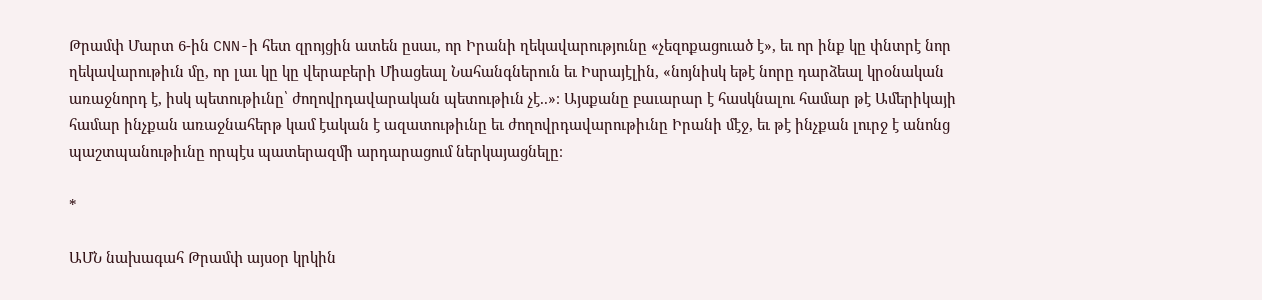Թրամփ Մարտ 6-ին CNN-ի հետ զրոյցին ատեն ըսաւ, որ Իրանի ղեկավարությունը «չեզոքացուած է», եւ որ ինք կը փնտրէ նոր ղեկավարութիւն մը, որ լաւ կը կը վերաբերի Միացեալ Նահանգներուն եւ Իսրայէլին, «նոյնիսկ եթէ նորը դարձեալ կրօնական առաջնորդ է, իսկ պետութիւնը՝ ժողովրդավարական պետութիւն չէ..»։ Այսքանը բաւարար է հասկնալու համար թէ Ամերիկայի համար ինչքան առաջնահերթ կամ էական է ազատութիւնը եւ ժողովրդավարութիւնը Իրանի մէջ, եւ թէ ինչքան լուրջ է անոնց պաշտպանութիւնը որպէս պատերազմի արդարացում ներկայացնելը։

*

ԱՄՆ նախագահ Թրամփ այսօր կրկին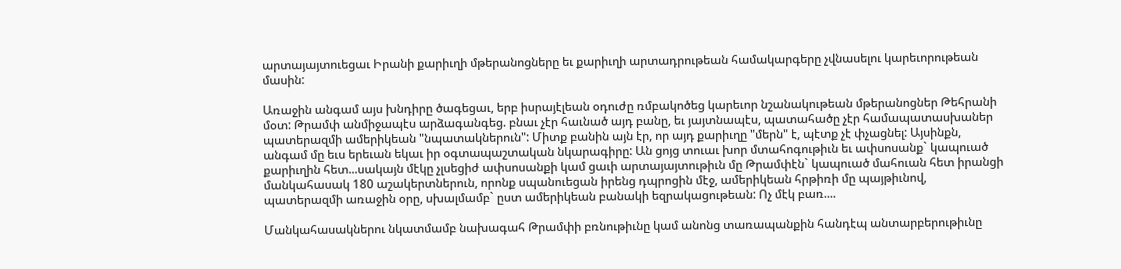արտայայտուեցաւ Իրանի քարիւղի մթերանոցները եւ քարիւղի արտադրութեան համակարգերը չվնասելու կարեւորութեան մասին:

Առաջին անգամ այս խնդիրը ծագեցաւ, երբ իսրայէլեան օդուժը ռմբակոծեց կարեւոր նշանակութեան մթերանոցներ Թեհրանի մօտ: Թրամփ անմիջապէս արձագանգեց. բնաւ չէր հաւնած այդ բանը, եւ յայտնապէս, պատահածը չէր համապատասխաներ պատերազմի ամերիկեան "նպատակներուն": Միտք բանին այն էր, որ այդ քարիւղը "մերն" է, պէտք չէ փչացնել: Այսինքն, անգամ մը եւս երեւան եկաւ իր օգտապաշտական նկարագիրը: Ան ցոյց տուաւ խոր մտահոգութիւն եւ ափսոսանք` կապուած քարիւղին հետ...սակայն մէկը չլսեցիժ ափսոսանքի կամ ցաւի արտայայտութիւն մը Թրամփէն` կապուած մահուան հետ իրանցի մանկահասակ 180 աշակերտներուն, որոնք սպանուեցան իրենց դպրոցին մէջ, ամերիկեան հրթիռի մը պայթիւնով, պատերազմի առաջին օրը, սխալմամբ` ըստ ամերիկեան բանակի եզրակացութեան: Ոչ մէկ բառ....

Մանկահասակներու նկատմամբ նախագահ Թրամփի բռնութիւնը կամ անոնց տառապանքին հանդէպ անտարբերութիւնը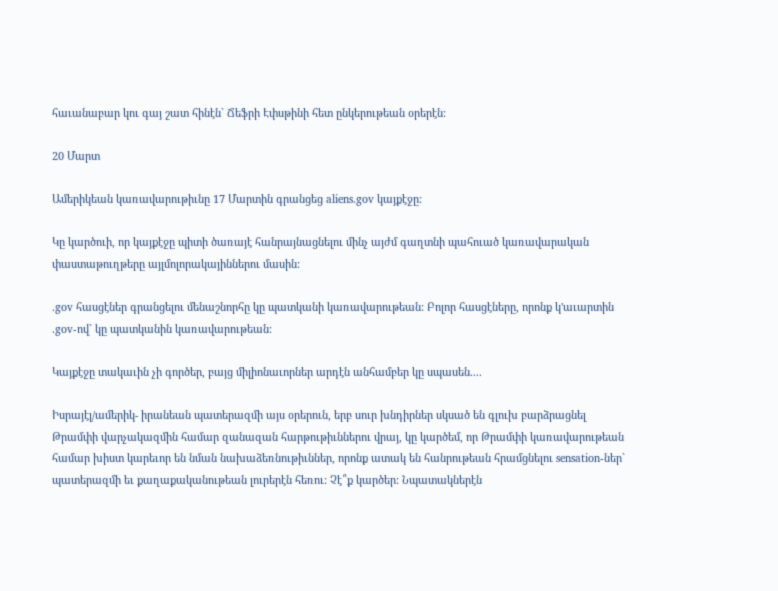հաւանաբար կու գայ շատ հինէն` Ճեֆրի Էփսթինի հետ ընկերութեան օրերէն:

20 Մարտ

Ամերիկեան կառավարութիւնը 17 Մարտին գրանցեց aliens.gov կայքէջը:

Կը կարծուի, որ կայքէջը պիտի ծառայէ հանրայնացնելու մինչ այժմ գաղտնի պահուած կառավարական փաստաթուղթերը այլմոլորակայիններու մասին:

․gov հասցէներ գրանցելու մենաշնորհը կը պատկանի կառավարութեան: Բոլոր հասցէները, որոնք կ'աւարտին .gov-ով` կը պատկանին կառավարութեան:

Կայքէջը տակաւին չի գործեր, բայց միլիոնաւորներ արդէն անհամբեր կը սպասեն....

Իսրայէլ/ամերիկ- իրանեան պատերազմի այս օրերուն, երբ սուր խնդիրներ սկսած են գլուխ բարձրացնել Թրամփի վարչակազմին համար զանազան հարթութիւններու վրայ, կը կարծեմ, որ Թրամփի կառավարութեան համար խիստ կարեւոր են նման նախաձեռնութիւններ, որոնք ատակ են հանրութեան հրամցնելու sensation-ներ` պատերազմի եւ քաղաքականութեան լուրերէն հեռու: Չէ՞ք կարծեր: Նպատակներէն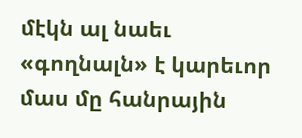մէկն ալ նաեւ «գողնալն» է կարեւոր մաս մը հանրային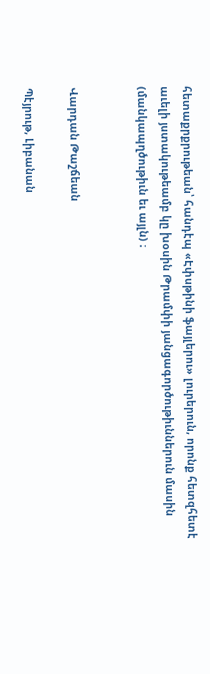հետաքրքրութեան՝ հանդէպ «Էփսթինի ֆայլերու» լուրերուն, որոնք հետզհետէ աւելի յստակութեամբ կը խօսին Թրամփի յանցագործութիւններուն մասին (մանկապղծութիւն եւ այլն) ։


Վարդան Թաշճեան

Պէյրութ, Լիբանան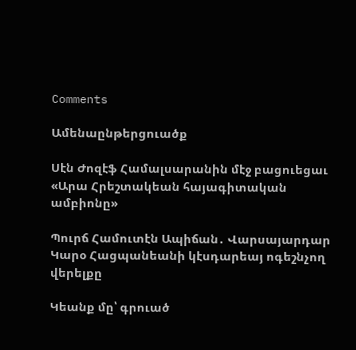Comments

Ամենաընթերցուածք

Սէն Ժոզէֆ Համալսարանին մէջ բացուեցաւ «Արա Հրեշտակեան հայագիտական ամբիոնը»

Պուրճ Համուտէն Ապիճան․ Վարսայարդար Կարօ Հացպանեանի կէսդարեայ ոգեշնչող վերելքը

Կեանք մը՝ գրուած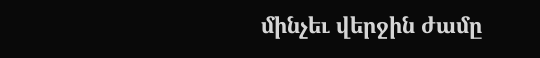մինչեւ վերջին ժամը